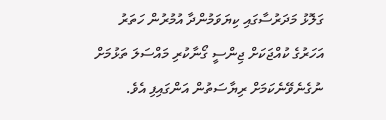ގަލޮޅު މަދަރުސާގައި ކިޔަވަމުންދާ އުމުރުން ހަތަރު އަހަރުގެ ކުއްޖަކަށް ޖިންސީ ގޯނާކުރި މައްސަލަ ތަޅުމަށް ނުގެނެވޭނެކަމަށް ރިޔާސަތުން އަންގައިފި އެވެ.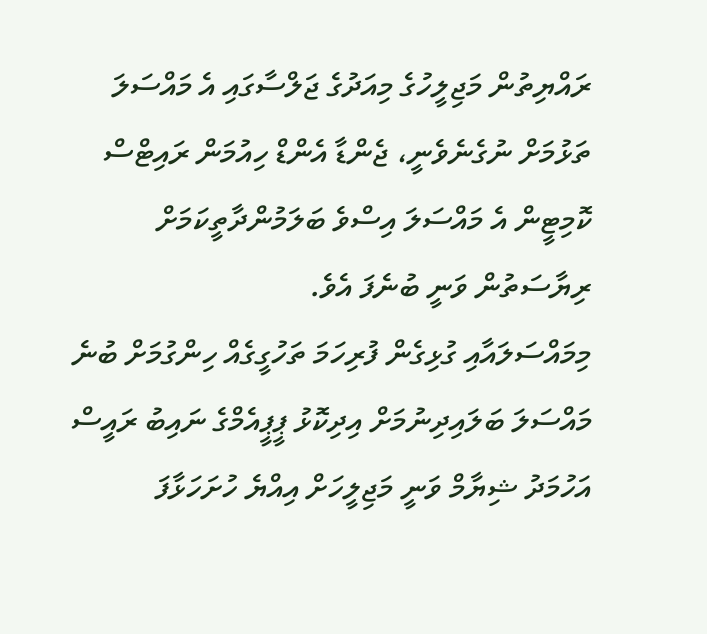ރައްޔިތުން މަޖިލީހުގެ މިއަދުގެ ޖަލްސާގައި އެ މައްސަލަ ތަޅުމަށް ނުގެނެވެނީ، ޖެންޑާ އެންޑް ހިއުމަން ރައިޓްސް ކޮމިޓީން އެ މައްސަލަ އިސްވެ ބަލަމުންދާތީކަމަށް ރިޔާސަތުން ވަނީ ބުނެފަ އެވެ.
މިމައްސަލައާއި ގުޅިގެން ފުރިހަމަ ތަހުގީގެއް ހިންގުމަށް ބުނެ މައްސަލަ ބަލައިދިނުމަށް އިދިކޮޅު ޕީޕީއެމްގެ ނައިބު ރައީސް އަހުމަދު ޝިޔާމް ވަނީ މަޖިލީހަށް އިއްޔެ ހުށަހަޅާފަ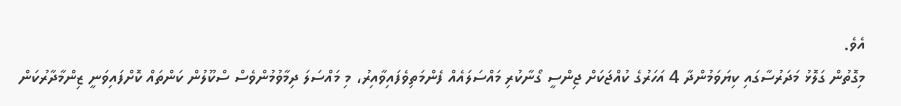އެވެ.
މިގޮތުން ގަލޮޅު މަދަރުސާގައި ކިޔަވަމުންދާ 4 އަހަރުގެ ކުއްޖަކަށް ޖިންސީ ގޯނާކުރި މައްސަލައެއް ފެންމަތިވެފައިވާއިރު، މި މައްސަލަ ދިމާވުމުންވެސް ސްކޫލުން ކަންތައް ކޮށްފައިވަނީ ޒިންމާދާރުކަން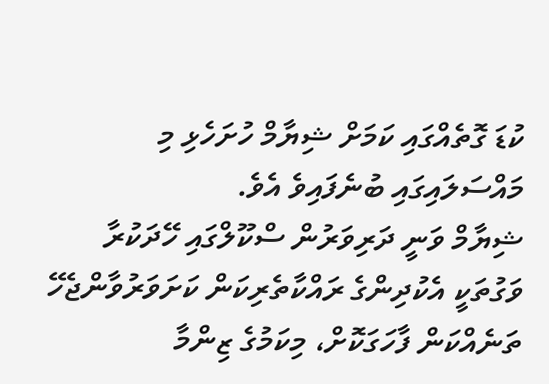ކުޑަ ގޮތެއްގައި ކަމަށް ޝިޔާމް ހުށަހެޅި މި މައްސަލައިގައި ބުނެފައިވެ އެވެ.
ޝިޔާމް ވަނީ ދަރިވަރުން ސްކޫލްގައި ހޭދަކުރާ ވަގުތަކީ އެކުދިންގެ ރައްކާތެރިކަން ކަށަވަރުވާންޖެހޭ ތަނެއްކަން ފާހަގަކޮށް، މިކަމުގެ ޒިންމާ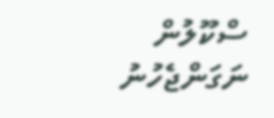ސްކޫލުން ނަގަންޖެހުނު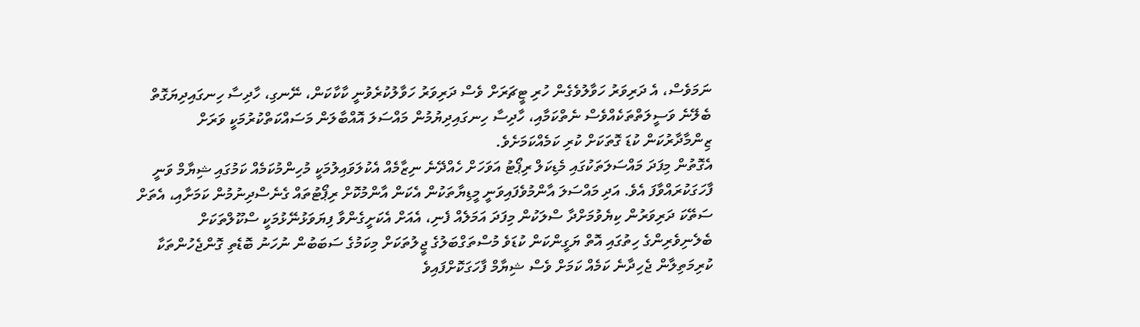ނަމަވެސް، އެ ދަރިވަރު ހަވާލުވެގެން ހުރި ޓީޗަރަށް ވެސް ދަރިވަރު ހަވާލުކުރެވުނީ ކާކާކަން، ނޭނގި، ހާދިސާ ހިނގައިދިޔަގޮތް ބެލޭނެ ވަސީލަތްތަކެއްވެސް ނެތްކަމާއި، ހާދިސާ ހިނގައިދިޔުމުން މައްސަލަ އޮއްބާލަން މަސައްކަތްކުރުމަކީ ވަރަށް ޒިންމާދާރުކަން ކުޑަ ގޮތަކަށް ކުރި ކަމެއްކަމަށެވެ.
އެގޮތުން މިފަދަ މައްސަލަތަކުގައި މެޑިކަލް ރިޕޯޓު އަވަހަށް ހެއްދޭނެ ނިޒާމެއް އެކުލަވައިލުމަކީ މުހިންމުކަމެއް ކަމުގައި ޝިޔާމް ވަނީ ފާހަގަކުރައްވާފަ އެވެ. އަދި މައްސަލަ އާންމުވެފައިވަނީ މީޑިޔާތަކުން އެކަން އާންމުކޮށް ރިޕޯޓުތައް ގެނެސްދިނުމުން ކަމަށާއި، އެތަށް ސަތޭކަ ދަރިވަރުން ކިޔެވުމަށްދާ ސްލަކުން މިފަދަ އަމަލެއް ފެނި، އެއަށް އެކަށީގެންވާ ފިޔަވަޅުނޭޅުމަކީ ސްކޫލްތަކަށް ބެލެނިވެރިންގެ ހިތުގައި އޮތް ޔަގީންކަން ކުޑަވެ މުސްތަގްބަލުގެ ޖީލުތަކަށް މިކަމުގެ ސަބަބުން ނުހަނު ބޮޑެތި ގޮންޖެހުންތަކާ ކުރިމަތިލާން ޖެހިދާނެ ކަމެއް ކަމަށް ވެސް ޝިޔާމް ފާހަގަކޮށްފައިވެ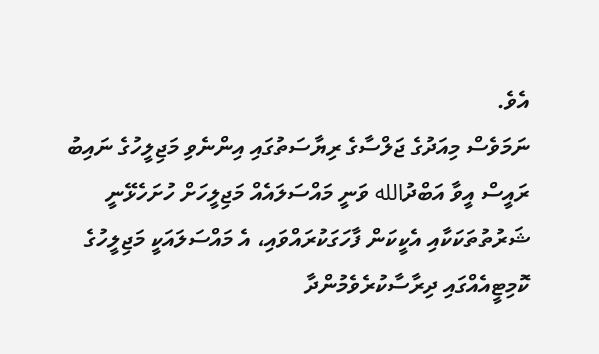އެވެ.
ނަމަވެސް މިއަދުގެ ޖަލްސާގެ ރިޔާސަތުގައި އިންނެވި މަޖިލީހުގެ ނައިބު ރައީސް އީވާ އަބްދުالله ވަނީ މައްސަލައެއް މަޖިލީހަށް ހުށަހެޅޭނީ ޝަރުތުތަކަކާއި އެކީކަން ފާހަގަކުރައްވައި، އެ މައްސަލައަކީ މަޖިލީހުގެ ކޮމިޓީއެއްގައި ދިރާސާކުރެވެމުންދާ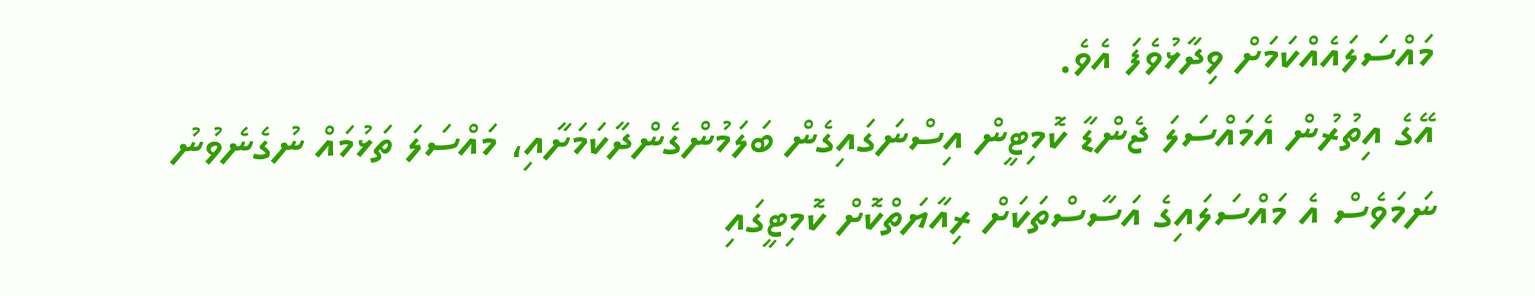މައްސަލައެއްކަމަށް ވިދާޅުވެފަ އެވެ.
އޭގެ އިތުރުން އެމައްސަލަ ޖެންޑާ ކޮމިޓީން އިސްނަގައިގެން ބަލަމުންގެންދާކަމަށާއި، މައްސަލަ ތަޅުމައް ނުގެނެވުނު ނަމަވެސް އެ މައްސަލައިގެ އަސާސްތަކަށް ރިއާޔަތްކޮށް ކޮމިޓީގައި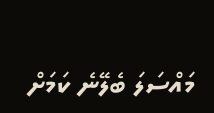މައްސަލަ ބެލޭނެ ކަމަށް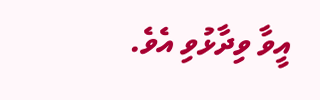އީވާ ވިދާޅުވި އެވެ.